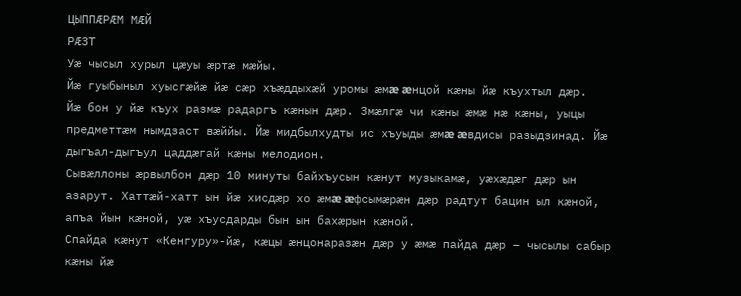ЦЫППÆРÆМ МÆЙ
РÆЗТ
Уæ чысыл хурыл цæуы æртæ мæйы.
Йæ гуыбыныл хуысгæйæ йæ сæр хъæддыхæй уромы æмæ æнцой кæны йæ къухтыл дæр.
Йæ бон у йæ къух размæ радаргъ кæнын дæр. Змæлгæ чи кæны æмæ нæ кæны, уыцы
предметтæм нымдзаст вæййы. Йæ мидбылхудты ис хъуыды æмæ æвдисы разыдзинад. Йæ
дыгъал-дыгъул цаддæгай кæны мелодион.
Сывæллоны æрвылбон дæр 10 минуты байхъусын кæнут музыкамæ, уæхæдæг дæр ын
азарут. Хаттæй-хатт ын йæ хисдæр хо æмæ æфсымæрæн дæр радтут бацин ыл кæной,
апъа йын кæной, уæ хъусдарды бын ын бахæрын кæной.
Спайда кæнут «Кенгуру»-йæ, кæцы æнцонаразæн дæр у æмæ пайда дæр – чысылы сабыр
кæны йæ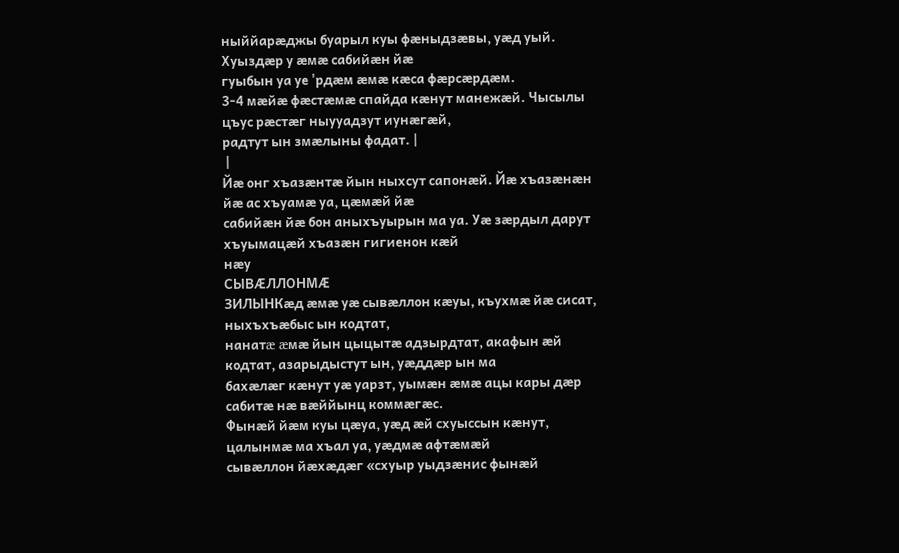ныййарæджы буарыл куы фæныдзæвы, уæд уый. Хуыздæр у æмæ сабийæн йæ
гуыбын уа уе 'рдæм æмæ кæса фæрсæрдæм.
3-4 мæйæ фæстæмæ спайда кæнут манежæй. Чысылы цъус рæстæг ныууадзут иунæгæй,
радтут ын змæлыны фадат. |
 |
Йæ онг хъазæнтæ йын ныхсут сапонæй. Йæ хъазæнæн йæ ас хъуамæ уа, цæмæй йæ
сабийæн йæ бон аныхъуырын ма уа. Уæ зæрдыл дарут хъуымацæй хъазæн гигиенон кæй
нæу
СЫВÆЛЛОНМÆ
ЗИЛЫНКæд æмæ уæ сывæллон кæуы, къухмæ йæ сисат, ныхъхъæбыс ын кодтат,
нанатæ æмæ йын цыцытæ адзырдтат, акафын æй кодтат, азарыдыстут ын, уæддæр ын ма
бахæлæг кæнут уæ уарзт, уымæн æмæ ацы кары дæр сабитæ нæ вæййынц коммæгæс.
Фынæй йæм куы цæуа, уæд æй схуыссын кæнут, цалынмæ ма хъал уа, уæдмæ афтæмæй
сывæллон йæхæдæг «схуыр уыдзæнис фынæй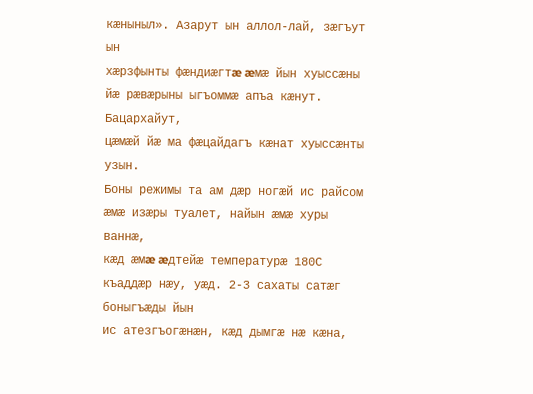кæныныл». Азарут ын аллол-лай, зæгъут ын
хæрзфынты фæндиæгтæ æмæ йын хуыссæны йæ рæвæрыны ыгъоммæ апъа кæнут. Бацархайут,
цæмæй йæ ма фæцайдагъ кæнат хуыссæнты узын.
Боны режимы та ам дæр ногæй ис райсом æмæ изæры туалет, найын æмæ хуры ваннæ,
кæд æмæ æдтейæ температурæ 180С къаддæр нæу, уæд. 2-3 сахаты сатæг боныгъæды йын
ис атезгъогæнæн, кæд дымгæ нæ кæна,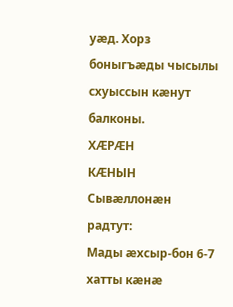уæд. Хорз боныгъæды чысылы схуыссын кæнут
балконы.
ХÆРÆН
КÆНЫН
Сывæллонæн радтут:
Мады æхсыр-бон 6-7 хатты кæнæ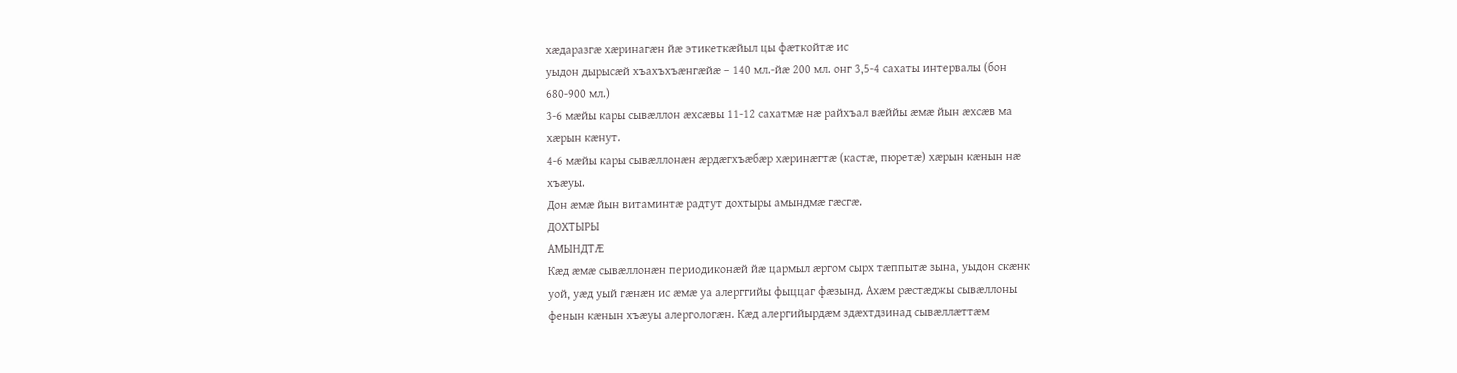хæдаразгæ хæринагæн йæ этикеткæйыл цы фæткойтæ ис
уыдон дырысæй хъахъхъæнгæйæ – 140 мл.-йæ 200 мл. онг 3,5-4 сахаты интервалы (бон
680-900 мл.)
3-6 мæйы кары сывæллон æхсæвы 11-12 сахатмæ нæ райхъал вæййы æмæ йын æхсæв ма
хæрын кæнут.
4-6 мæйы кары сывæллонæн æрдæгхъæбæр хæринæгтæ (кастæ, пюретæ) хæрын кæнын нæ
хъæуы.
Дон æмæ йын витаминтæ радтут дохтыры амындмæ гæсгæ.
ДОХТЫРЫ
АМЫНДТÆ
Кæд æмæ сывæллонæн периодиконæй йæ цармыл æргом сырх тæппытæ зына, уыдон скæнк
уой, уæд уый гæнæн ис æмæ уа алерггийы фыццаг фæзынд. Ахæм рæстæджы сывæллоны
фенын кæнын хъæуы алергологæн. Кæд алергийырдæм здæхтдзинад сывæллæттæм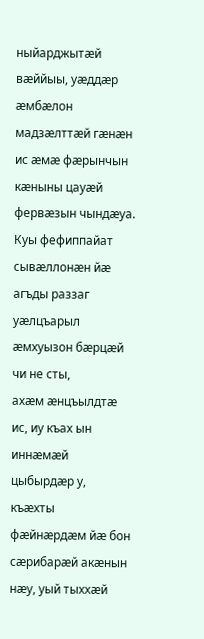ныйарджытæй вæййыы, уæддæр æмбæлон мадзæлттæй гæнæн ис æмæ фæрынчын кæныны цауæй
фервæзын чындæуа.
Куы фефиппайат сывæллонæн йæ агъды раззаг уæлцъарыл æмхуызон бæрцæй чи не сты,
ахæм æнцъылдтæ ис, иу къах ын иннæмæй цыбырдæр у, къæхты фæйнæрдæм йæ бон
сæрибарæй акæнын нæу, уый тыххæй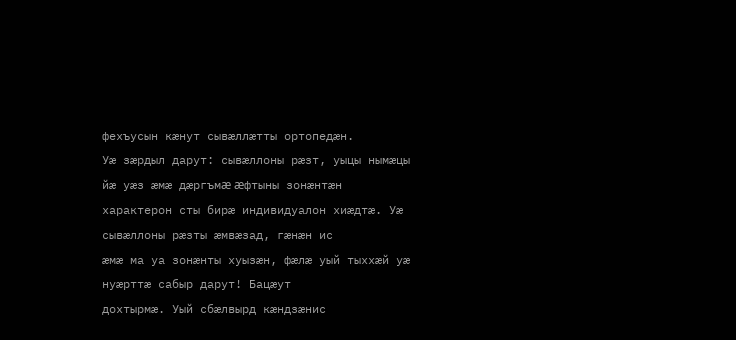фехъусын кæнут сывæллæтты ортопедæн.
Уæ зæрдыл дарут: сывæллоны рæзт, уыцы нымæцы йæ уæз æмæ дæргъмæ æфтыны зонæнтæн
характерон сты бирæ индивидуалон хиæдтæ. Уæ сывæллоны рæзты æмвæзад, гæнæн ис
æмæ ма уа зонæнты хуызæн, фæлæ уый тыххæй уæ нуæрттæ сабыр дарут! Бацæут
дохтырмæ. Уый сбæлвырд кæндзæнис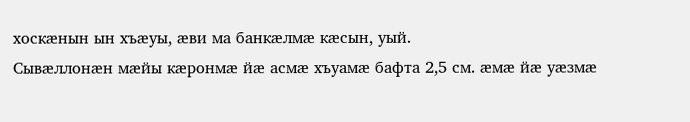хоскæнын ын хъæуы, æви ма банкæлмæ кæсын, уый.
Сывæллонæн мæйы кæронмæ йæ асмæ хъуамæ бафта 2,5 см. æмæ йæ уæзмæ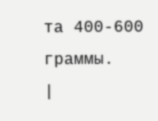та 400-600
граммы.
|